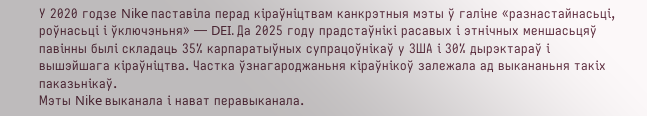У 2020 годзе Nike паставіла перад кіраўніцтвам канкрэтныя мэты ў галіне «разнастайнасьці, роўнасьці і ўключэньня» — DEI. Да 2025 году прадстаўнікі расавых і этнічных меншасьцяў павінны былі складаць 35% карпаратыўных супрацоўнікаў у ЗША і 30% дырэктараў і вышэйшага кіраўніцтва. Частка ўзнагароджаньня кіраўнікоў залежала ад выкананьня такіх паказьнікаў.
Мэты Nike выканала і нават перавыканала.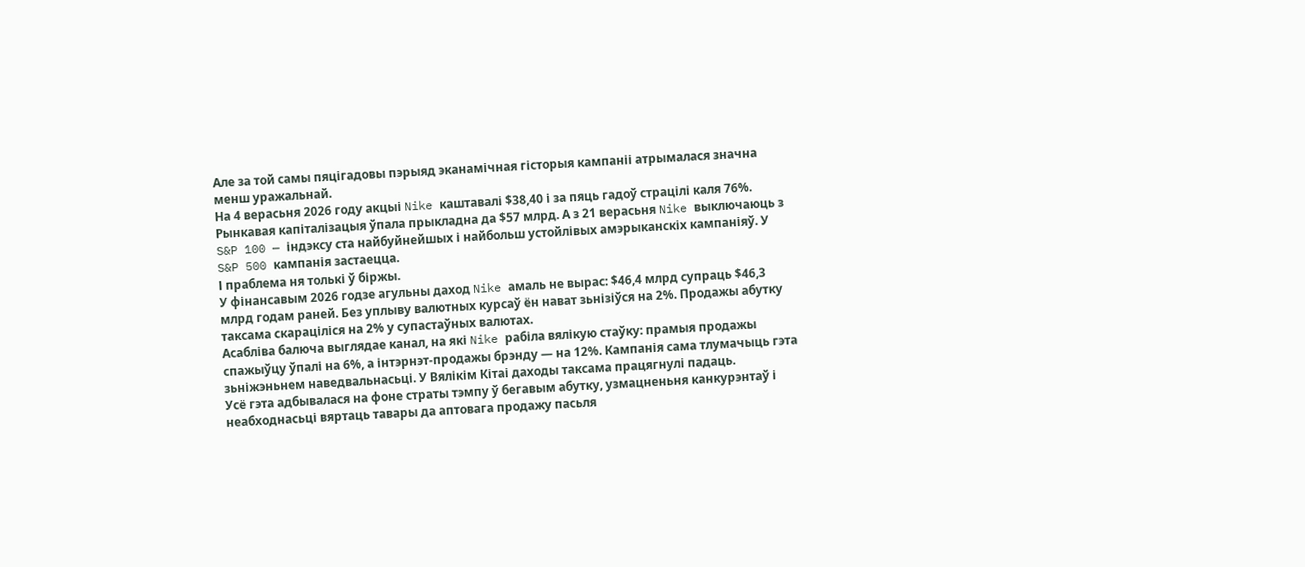Але за той самы пяцігадовы пэрыяд эканамічная гісторыя кампаніі атрымалася значна менш уражальнай.
На 4 верасьня 2026 году акцыі Nike каштавалі $38,40 і за пяць гадоў страцілі каля 76%. Рынкавая капіталізацыя ўпала прыкладна да $57 млрд. А з 21 верасьня Nike выключаюць з S&P 100 — індэксу ста найбуйнейшых і найбольш устойлівых амэрыканскіх кампаніяў. У S&P 500 кампанія застаецца.
І праблема ня толькі ў біржы.
У фінансавым 2026 годзе агульны даход Nike амаль не вырас: $46,4 млрд супраць $46,3 млрд годам раней. Без уплыву валютных курсаў ён нават зьнізіўся на 2%. Продажы абутку таксама скараціліся на 2% у супастаўных валютах.
Асабліва балюча выглядае канал, на які Nike рабіла вялікую стаўку: прамыя продажы спажыўцу ўпалі на 6%, а інтэрнэт-продажы брэнду — на 12%. Кампанія сама тлумачыць гэта зьніжэньнем наведвальнасьці. У Вялікім Кітаі даходы таксама працягнулі падаць.
Усё гэта адбывалася на фоне страты тэмпу ў бегавым абутку, узмацненьня канкурэнтаў і неабходнасьці вяртаць тавары да аптовага продажу пасьля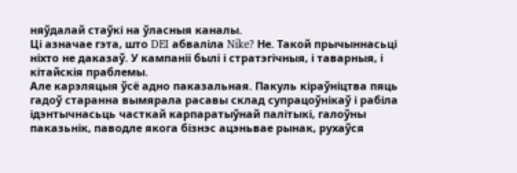няўдалай стаўкі на ўласныя каналы.
Ці азначае гэта, што DEI абваліла Nike? Не. Такой прычыннасьці ніхто не даказаў. У кампаніі былі і стратэгічныя, і таварныя, і кітайскія праблемы.
Але карэляцыя ўсё адно паказальная. Пакуль кіраўніцтва пяць гадоў старанна вымярала расавы склад супрацоўнікаў і рабіла ідэнтычнасьць часткай карпаратыўнай палітыкі, галоўны паказьнік, паводле якога бізнэс ацэньвае рынак, рухаўся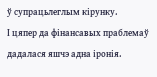ў супрацьлеглым кірунку.
І цяпер да фінансавых праблемаў дадалася яшчэ адна іронія.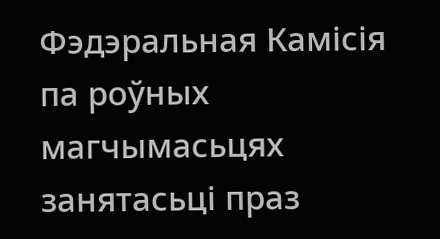Фэдэральная Камісія па роўных магчымасьцях занятасьці праз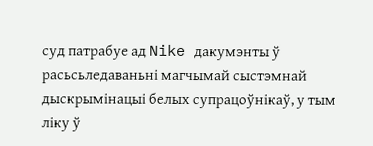суд патрабуе ад Nike дакумэнты ў расьсьледаваньні магчымай сыстэмнай дыскрымінацыі белых супрацоўнікаў, у тым ліку ў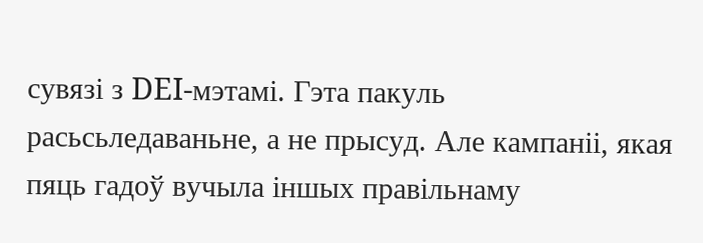сувязі з DEI-мэтамі. Гэта пакуль расьсьледаваньне, а не прысуд. Але кампаніі, якая пяць гадоў вучыла іншых правільнаму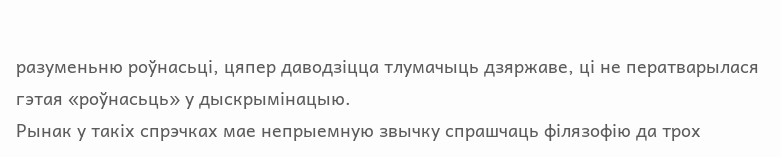разуменьню роўнасьці, цяпер даводзіцца тлумачыць дзяржаве, ці не ператварылася гэтая «роўнасьць» у дыскрымінацыю.
Рынак у такіх спрэчках мае непрыемную звычку спрашчаць філязофію да трох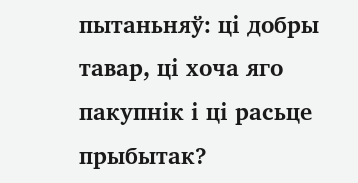пытаньняў: ці добры тавар, ці хоча яго пакупнік і ці расьце прыбытак?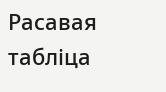Расавая табліца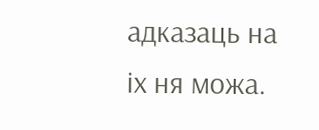адказаць на іх ня можа.